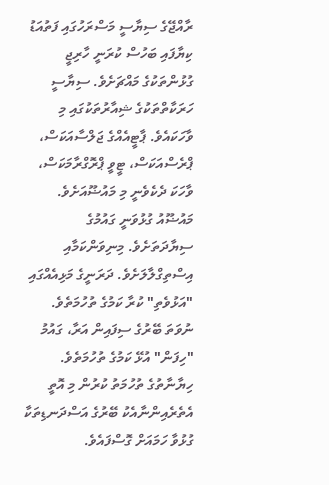ރާއްޖޭގެ ސިޔާސީ މަސްރަހުގައި ފަތުއަޑު ކިޔާފައި ބަހުސް ކުރަނީ ހާރިޖީ ގުޅުންތަކުގެ މައްޗަށެވެ. ސިޔާސީ ހަރަކާތްތަކުގެ ޝިއާރުތަކުގައި މި ވާހަކައެވެ. ޕާޓީއެއްގެ ޖަލްސާއަކަސް، ޕްރެސްއަކަސް، ޓީވީ ޕްރޮގްރާމަކަސް، ވާހަކަ ދެކެވެނީ މި މައުޟޫއަށެވެ. މައުޟޫއު ގުޅުވަނީ ގައުމުގެ ސިޔާދަތަށެވެ. މިނިވަންކަމާއި އިސްތިގްލާލަށެވެ. ދަރަނީގެ މަޅިއެއްގައި "އަޅުވެތި" ކުރާ ކަމުގެ ތުހުމަތެވެ. ނުވަތަ ބޭރުގެ ސިފައިން އަރާ، ގައުމު "ހިފަން" އުޅޭ ކަމުގެ ތުހުމަތެވެ. ހިޔާނާތުގެ ތުހުމަތު ކުރުން މި އޮތީ އެތެރެއިންނާއެކު ބޭރުގެ އަސްދަނޑިތަކާ ގުޅުވާ ހަމައަށް ގޮސްފައެވެ.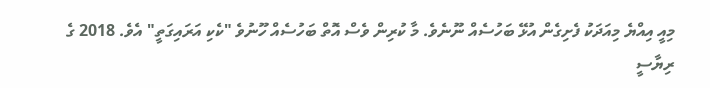މިއީ އިއްޔެ މިއަދަކު ފެށިގެން އުޅޭ ބަހުސެއް ނޫނެވެ. މާ ކުރިން ވެސް އޮތް ބަހުސެއް ހޫނުވެ "ކެކި އަރައިގަތީ" އެވެ. 2018 ގެ ރިޔާސީ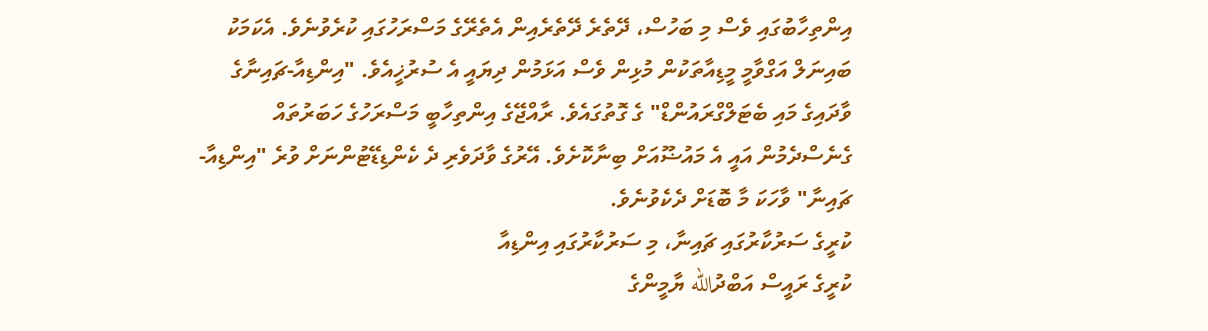އިންތިހާބުގައި ވެސް މި ބަހުސް، ދޭތެރެ ދޭތެރެއިން އެތެރޭގެ މަސްރަހުގައި ކުރެވުނެވެ. އެކަމަކު ބައިނަލް އަގްވާމީ މީޑިއާތަކުން މުޅިން ވެސް އަޅަމުން ދިޔައީ އެ ސުރުޚީއެވެ. "އިންޑިއާ-ޗައިނާގެ ވާދައިގެ މައި ބެޓަލްގްރައުންޑް" ގެ ގޮތުގައެވެ. ރާއްޖޭގެ އިންތިހާބީ މަސްރަހުގެ ހަބަރުތައް ގެނެސްދެމުން އައީ އެ މައުޟޫއަށް ބިނާކޮށެވެ. އޭރުގެ ވާދަވެރި ދެ ކެންޑިޑޭޓުންނަށް ވުރެ "އިންޑިއާ-ޗައިނާ" ވާހަކަ މާ ބޮޑަށް ދެކެވުނެވެ.
ކުރީގެ ސަރުކާރުގައި ޗައިނާ، މި ސަރުކާރުގައި އިންޑިއާ
ކުރީގެ ރައީސް އަބްދުالله ޔާމީންގެ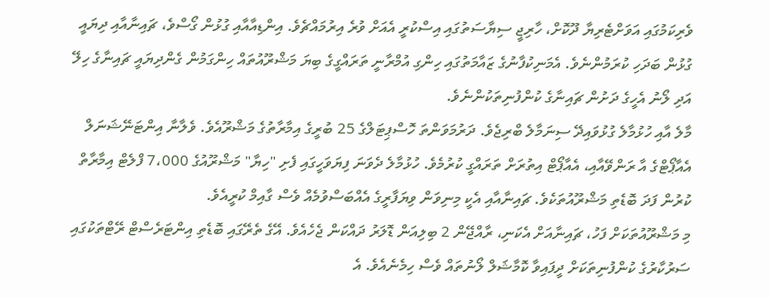ވެރިކަމުގައި އަވަށްޓެރިޔާ ދޫކޮށް، ހާރިޖީ ސިޔާސަތުގައި އިސްކުރީ އެއަށް ވުރެ އިރުމައްޗެވެ. އިންޑިއާއާއި ގުޅުން ގޯސްވެ، ޗައިނާއާއި ދިޔައީ ގުޅުން ބަދަހި ކުރަމުންނެވެ. އެމަނިކުފާނުގެ ޒައާމަތުގައި ހިންގި އުމްރާނީ ތަރައްގީގެ ބިޔަ މަޝްރޫއުތައް ހިންގަމުން ގެންދިޔައީ ޗައިނާގެ ހިލޭ އަދި ލޯނު އެހީގެ ދަށުން ޗައިނާގެ ކުންފުނިތަކުންނެވެ.
މާލެ އާއި ހުޅުމާލެ ގުޅުވައިދޭ ސިނަމާލެ ބްރިޖެވެ. ދަރުމަވަންތަ ހޮސްޕިޓަލްގެ 25 ބުރީގެ އިމާރާތުގެ މަޝްރޫއެވެ. ވެލާނާ އިންޓަނޭޝަނަލް އެއާޕޯޓްގެ އާ ރަންވޭއާއި، އެއާޕޯޓް އިތުރަށް ތަރައްގީ ކުރުމެވެ. ހުޅުމާލެ ދެވަނަ ފިޔަވަހީގައި ފެށި "ހިޔާ" މަޝްރޫއުގެ 7،000 ފްލެޓް އިމާރާތް ކުރުން ފަދަ ބޮޑެތި މަޝްރޫއުތަކެވެ. ޗައިނާއާއި އެކީ މިނިވަން ވިޔަފާރީގެ އެއްބަސްވުމެއް ވެސް ގާއިމް ކުރީއެވެ.
މި މަޝްރޫއުތަކަށް ފަހު، ޗައިނާއަށް އެކަނި، ރާއްޖޭން 2 ބިލިއަން ޑޮލަރު ދައްކަން ޖެހެއެވެ. އޭގެ ތެރޭގައި ބޮޑެތި އިންޓަރެސްޓް ރޭޓްތަކުގައި ސަރުކާރުގެ ކުންފުނިތަކަށް ދީފައިވާ ކޮމާޝަލް ލޯނުތައް ވެސް ހިމެނެއެވެ. އެ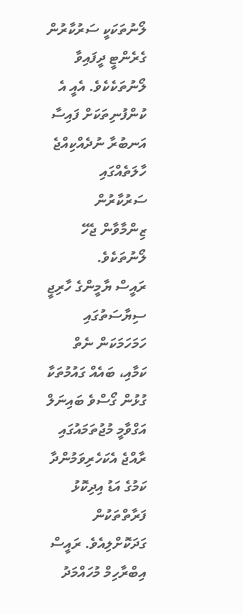ލޯނުތަކަކީ ސަރުކާރުން ގެރެންޓީ ދީފައިވާ ލޯނުތަކެކެވެ. އެއީ އެ ކުންފުނިތަކަށް ފައިސާ އަނބުރާ ނުދެއްކިއްޖެ ހާލަތެއްގައި ސަރުކާރުން ޒިންމާވާން ޖެހޭ ލޯނުތަކެވެ.
ރައީސް ޔާމީންގެ ހާރިޖީ ސިޔާސަތުގައި ހަމަހަމަކަން ނެތް ކަމާއި، ބައެއް ގައުމުތަކާ ގުޅުން ގޯސްވެ ބައިނަލް އަގްވާމީ މުޖުތަމައުގައި ރާއްޖެ އެކަހެރިވަމުންދާ ކަމުގެ އަޑު އިދިކޮޅު ފަރާތްތަކުން ގަދަކޮށްލިއެވެ. ރައީސް އިބްރާހިމް މުހައްމަދު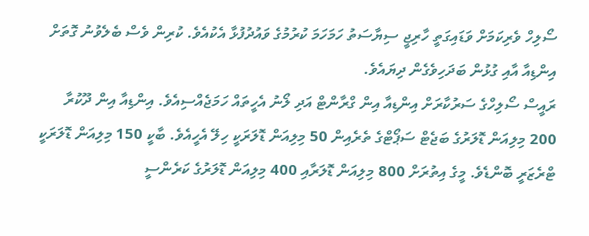ސޯލިހް ވެރިކަމަށް ވަޑައިގަތީ ހާރިޖީ ސިޔާސަތު ހަމަހަމަ ކުރުމުގެ ވައުދުފުޅާ އެކުއެވެ. ކުރިން ވެސް ބެލެވުނު ގޮތަށް އިންޑިއާ އާއި ގުޅުން ބަދަހިވެގެން ދިޔައެވެ.
ރައީސް ސޯލިހްގެ ސަރުކާރަށް އިންޑިއާ އިން ގްރާންޓް އަދި ލޯނު އެހީތައް ހަމަޖެއްސިއެވެ. އިންޑިއާ އިން ދޫކުރާ 200 މިލިއަން ޑޮލަރުގެ ބަޖެޓް ސަޕޯޓްގެ ތެރެއިން 50 މިލިއަން ޑޮލަރަކީ ހިލޭ އެހީއެވެ. ބާކީ 150 މިލިއަން ޑޮލަރަކީ ޓްރެޒަރީ ބޮންޑެވެ. މީގެ އިތުރަށް 800 މިލިއަން ޑޮލަރާއި 400 މިލިއަން ޑޮލަރުގެ ކަރެންސީ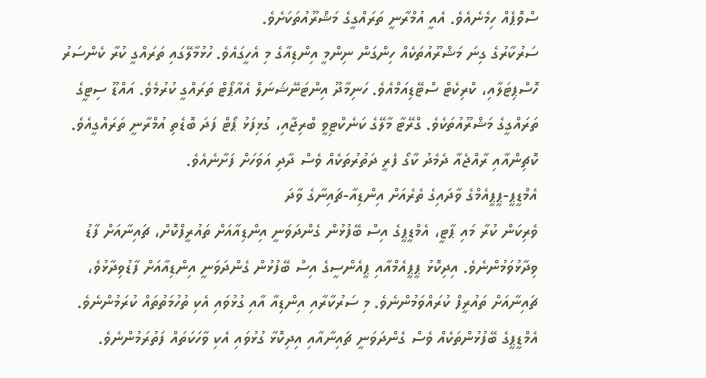ސްވޮޕެއް ހިމެނެއެވެ. އެއީ އުމްރާނީ ތަރައްގީގެ މަޝްރޫއުތަކަށެވެ.
ސަރުކާރުގެ ގިނަ މަޝްރޫއުތަކެއް ހިންގަން ނިންމީ އިންޑިއާގެ މި އެހީގައެވެ. ހުޅުމާލޭގައި ތަރައްގީ ކުރާ ކެންސަރު ހޮސްޕިޓަލާއި، ކްރިކެޓް ސްޓޭޑިއަމްއެވެ. ހަނިމާދޫ އިންޓަނޭޝަނަލް އެއާޕޯޓް ތަރައްގީ ކުރުމެވެ. އައްޑޫ ސިޓީގެ ތަރައްގީގެ މަޝްރޫއުތަކެވެ. ގްރޭޓާ މާލޭގެ ކަނެކްޓިވީ ބްރިޖާއި، ގުޅިފަޅު ޕޯޓް ފަދަ ބޮޑެތި އުމްރާނީ ތަރައްގީއެވެ. ކޮޗިންއާއި ރާއްޖެއާ ދެމެދު ކާގޯ ފެރީ ދަތުރުތަކެއް ވެސް ދާދި އަވަހަށް ފަށާނެއެވެ.
އެމްޑީޕީ-ޕީޕީއެމްގެ ވާދައިގެ ތެރެއަށް އިންޑިއާ-ޗައިނާގެ ވާދަ
ވެރިކަން ކުރާ މައި ޕާޓީ، އެމްޑީޕީގެ އިސް ބޭފުޅުން ގެންދަވަނީ އިންޑިއާއަށް ތައުރީފްކޮށް، ޗައިނާއަށް ފާޑު ވިދާޅުވަމުންނެވެ. އިދިކޮޅު ޕީޕީއެމްއާއި ޕީއެންސީގެ އިސް ބޭފުޅުން ގެންދަވަނީ އިންޑިއާއަށް ފާޑުވިދާޅުވެ، ޗައިނާއަށް ތައުރީފް ކުރައްވަމުންނެވެ. މި ސަރުކާރާއި އިންޑިއާ އާއި ގުޅުވައި އެކި ތުހުމަތުތައް ކުރަމުންނެވެ. އެމްޑީޕީގެ ބޭފުޅުންތަކެއް ވެސް ގެންދަވަނީ ޗައިނާއާއި އިދިކޮޅާ ގުޅުވައި އެކި ވާހަކަތައް ފަތުރަމުންނެވެ.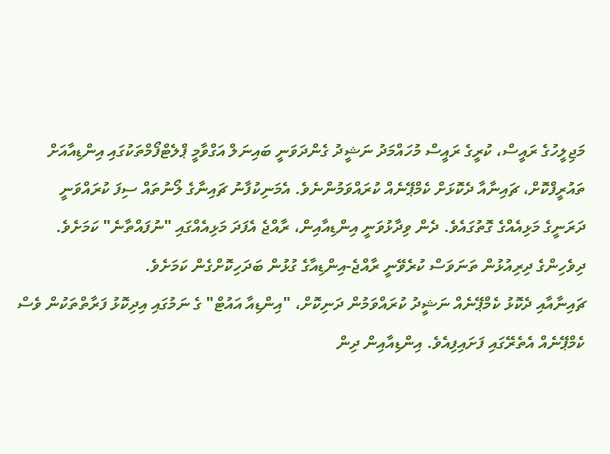މަޖިލީހުގެ ރައީސް، ކުރީގެ ރައީސް މުހައްމަދު ނަޝީދު ގެންދަވަނީ ބައިނަލް އަގްވާމީ ޕްލެޓްފޯމްތަކުގައި އިންޑިއާއަށް ތައުރީފްކޮށް، ޗައިނާއާ ދެކޮޅަށް ކެމްޕޭނެއް ކުރައްވަމުންނެވެ. އެމަނިކުފާނު ޗައިނާގެ ލޯނުތައް ސިފަ ކުރައްވަނީ ދަރަނީގެ މަޅިއެއްގެ ގޮތުގައެވެ. ދެން ވިދާޅުވަނީ އިންޑިއާއިން، ރާއްޖެ އެފަދަ މަޅިއެއްގައި "ނުފައްތާނެ" ކަމަށެވެ. ދިވެހިންގެ ދިރިއުޅުން ތަނަވަސް ކުރެވޭނީ ރާއްޖެ-އިންޑިއާގެ ގުޅުން ބަދަހިކޮށްގެން ކަމަށެވެ.
ޗައިނާއާއި ދެކޮޅު ކެމްޕޭނެއް ނަޝީދު ކުރައްވަމުން ދަނިކޮށް، "އިންޑިއާ އައުޓް" ގެ ނަމުގައި އިދިކޮޅު ފަރާތްތަކުން ވެސް ކެމްޕޭނެއް އެތެރޭގައި ފަށައިފިއެވެ. އިންޑިއާއިން ދިން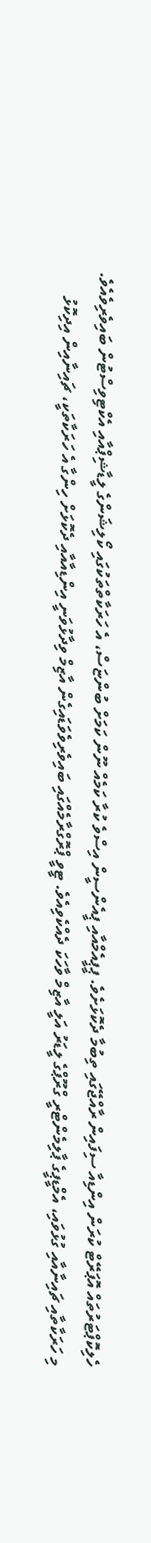ހެލިކޮޕްޓަރުތައް އޮޕަރޭޓް ކުރަން އިންޑިއާ ސިފައިން ރާއްޖޭގައި ތިބުމާ ދެކޮޅަށެވެ. ޕީޕީއެމްއާއި ޕީއެންސީން އިސްވެ ކުރާ ކަމެއް ނޫން ކަމަށް ބުންޏަސް، އެ ހަރަކާތްތަކުގައި ކޯލިޝަންގެ ލީޑާޝިޕްއާއި އެކްޓިވިސްޓުން ބައިވެރިވެއެވެ.
މި ހަރަކާތާއި ޗައިނާއާއި ގުޅުވައި، އެމްޑީޕީގެ ޕާލިމެންޓްރީ ގްރޫޕްގެ ލީޑަރު އަލީ އާޒިމް ވާހަކަ ދެއްކެވިއެވެ. ޓީވީ ޕްރޮގްރާމެއްގައި ބައިވެރިވެވަޑައިގެން އާޒިމް ވިދާޅުވަނީ އިންޑިއާއާއި ދެކޮޅަށް ހިންގާ އެ ހަރަކާތަކީ، ޗައިނާއިން އިދިކޮޅު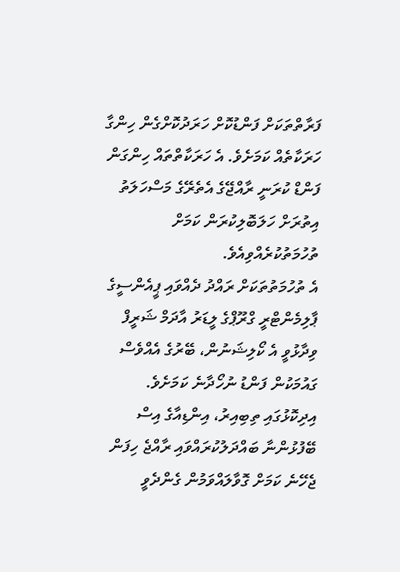ފަރާތްތަކަށް ފަންޑުކޮށް ހަރަދުކޮށްގެން ހިންގާ ހަރަކާތެއް ކަމަށެވެ. އެ ހަރަކާތްތައް ހިންގަން ފަންޑް ކުރަނީ ރާއްޖޭގެ އެތެރޭގެ މަސްހަލަތު އިތުރަށް ހަލަބޮލިކުރަން ކަމަށް ތުހުމަތުކުރެއްވިއެވެ.
އެ ތުހުމަތުތަކަށް ރައްދު ދެއްވައި ޕީއެންސީގެ ޕާލިމެންޓްރީ ގްރޫޕްގެ ލީޑަރު އާދަމް ޝަރީފް ވިދާޅުވީ އެ ކޯލިޝަނުން، ބޭރުގެ އެއްވެސް ގައުމަކުން ފަންޑު ނުހޯދާނެ ކަމަށެވެ. އިދިކޮޅުގައި ތިބިއިރު، އިންޑިއާގެ އިސް ބޭފުޅުންނާ ބައްދަލުކުރައްވައި ރާއްޖެ ހިފަން ޖެހޭނެ ކަމަށް ގޮވާލައްވަމުން ގެންދެވީ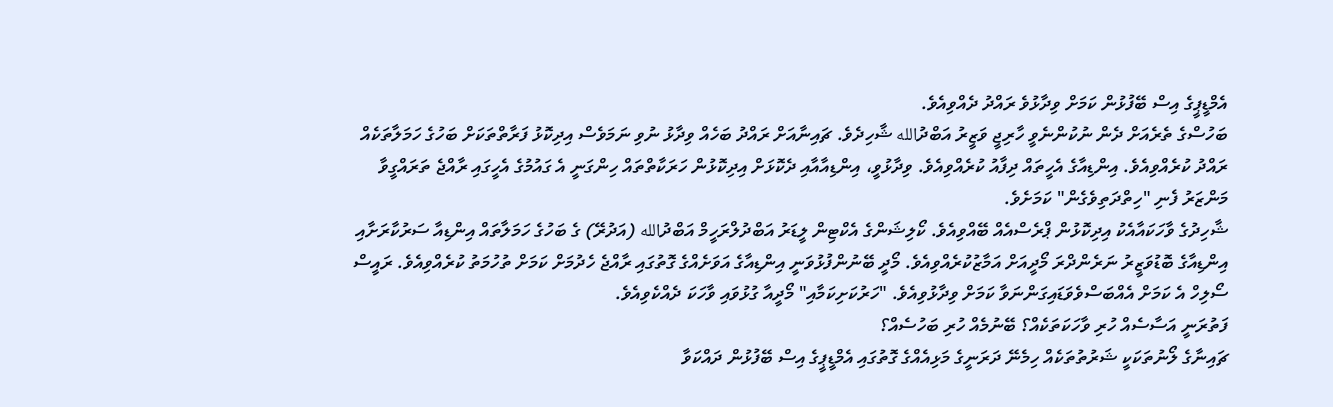އެމްޑީޕީގެ އިސް ބޭފުޅުން ކަމަށް ވިދާޅުވެ ރައްދު ދެއްވިއެވެ.
ބަހުސްގެ ތެރެއަށް ދެން ނުކުންނެވީ ހާރިޖީ ވަޒީރު އަބްދުالله ޝާހިދެވެ. ޗައިނާއަށް ރައްދު ބަހެއް ވިދާޅު ނުވި ނަމަވެސް އިދިކޮޅު ފަރާތްތަކަށް ބަހުގެ ހަމަލާތަކެއް ރައްދު ކުރެއްވިއެވެ. އިންޑިއާގެ އެހީތައް ދިފާއު ކުރެއްވިއެވެ. ވިދާޅުވީ، އިންޑިއާއާއި ދެކޮޅަށް އިދިކޮޅުން ހަރަކާތްތައް ހިންގަނީ އެ ގައުމުގެ އެހީގައި ރާއްޖެ ތަރައްގީވާ މަންޒަރު ފެނި "ހިތްދަތިވެގެން" ކަމަށެވެ.
ޝާހިދުގެ ވާހަކައާއެކު އިދިކޮޅުން ޕްރެސްއެއް ބޭއްވިއެވެ. ކޯލިޝަންގެ އެކްޓިން ލީޑަރު އަބްދުލްރަހީމް އަބްދުالله (އަދުރޭ) ގެ ބަހުގެ ހަމަލާތައް އިންޑިއާ ސަރުކާރަށާއި އިންޑިއާގެ ބޮޑުވަޒީރު ނަރެންދްރަ މޯދީއަށް އަމާޒުކުރެއްވިއެވެ. މޯދީ ބޭނުންފުޅުވަނީ އިންޑިއާގެ އަވަށެއްގެ ގޮތުގައި ރާއްޖެ ހެދުމަށް ކަމަށް ތުހުމަތު ކުރެއްވިއެވެ. ރައީސް ސޯލިހް އެ ކަމަށް އެއްބަސްވެވަޑައިގަންނަވާ ކަމަށް ވިދާޅުވިއެވެ. "ހަރުކަށިކަމާއި" މޯދީއާ ގުޅުވައި ވާހަކަ ދެއްކެވިއެވެ.
ފަތުރަނީ އަސާސެއް ހުރި ވާހަކަތަކެއް؟ ބޭނުމެއް ހުރި ބަހުސެއް؟
ޗައިނާގެ ލޯނުތަކަކީ ޝަރުތުތަކެއް ހިމެނޭ ދަރަނީގެ މަޅިއެއްގެ ގޮތުގައި އެމްޑީޕީގެ އިސް ބޭފުޅުން ދައްކަވާ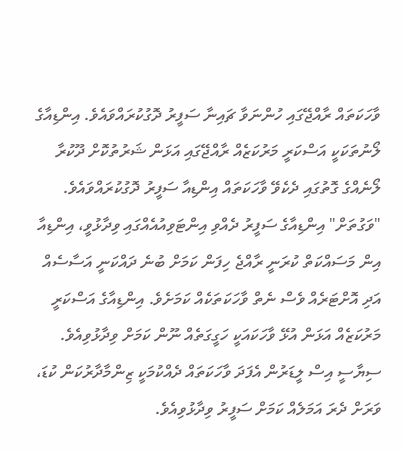ވާހަކަތައް ރާއްޖޭގައި ހުންނަވާ ޗައިނާ ސަފީރު ދޮގުކުރައްވައެވެ. އިންޑިއާގެ ލޯނުތަކަކީ އަސްކަރީ މަރުކަޒެއް ރާއްޖޭގައި އަޅަން ޝަރުތުކޮށް ދޫކުރާ ލޯނެއްގެ ގޮތުގައި ދެކެވޭ ވާހަކަތައް އިންޑިއާ ސަފީރު ދޮގުކުރައްވައެވެ.
"ވަގުތަށް" އިންޑިއާގެ ސަފީރު ދެއްވި އިންޓަވިއުއެއްގައި ވިދާޅުވީ، އިންޑިއާ އިން މަސައްކަތް ކުރަނީ ރާއްޖެ ހިފަން ކަމަށް ބުނެ ދައްކަނީ އަސާސެއް އަދި އޮށްޓަރެއް ވެސް ނެތް ވާހަކަތަކެއް ކަމަށެވެ. އިންޑިއާގެ އަސްކަރީ މަރުކަޒެއް އަޅަން އުޅޭ ވާހަކައަކީ ހަގީގަތެއް ނޫން ކަމަށް ވިދާޅުވިއެވެ. ސިޔާސީ އިސް ލީޑަރުން އެފަދަ ވާހަކަތައް ދެއްކުމަކީ ޒިންމާދާރުކަން ކުޑަ، ވަރަށް ދެރަ އަމަލެއް ކަމަށް ސަފީރު ވިދާޅުވިއެވެ.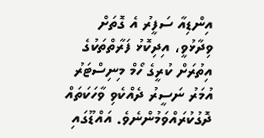އިންޑިއާ ސަފީރު އެ ގޮތަށް ވިދާޅުވީ، އިދިކޮޅު ފަރާތްތަކުގެ އިތުރަށް ކުރީގެ ހޯމް މިނިސްޓަރު އުމަރު ނަސީރު ދެއްކެވި ވާހަކަތައް ދޮގުކުރައްވަމުންނެވެ. އައްޑޫގައި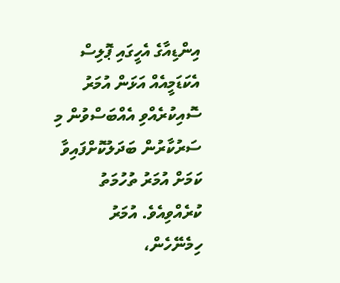އިންޑިއާގެ އެހީގައި ޕޮލިސް އެކަޑަމީއެއް އަޅަން އުމަރު ސޮއިކުރެއްވި އެއްބަސްވުން މި ސަރުކާރުން ބަދަލުކޮށްފައިވާ ކަމަށް އުމަރު ތުހުމަތު ކުރެއްވިއެވެ. އުމަރު ހިމެނޭހެން،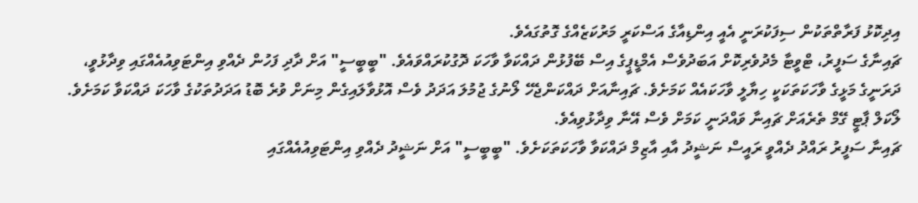އިދިކޮޅު ފަރާތްތަކުން ސިފަކުރަނީ އެއީ އިންޑިއާގެ އަސްކަރީ މަރުކަޒެއްގެ ގޮތުގައެވެ.
ޗައިނާގެ ސަފީރު، ޓްވީޓާ މެދުވެރިކޮށް އަބަދުވެސް އެމްޑީޕީގެ އިސް ބޭފުޅުން ދައްކަވާ ވާހަކަ ދޮގުކުރައްވައެވެ. "ބީބީސީ" އަށް ދާދި ފަހުން ދެއްވި އިންޓަވިއުއެއްގައި ވިދާޅުވީ، ދަރަނީގެ މަޅީގެ ވާހަކަތަކަކީ ހިޔާލީ ވާހަކައެއް ކަމަށެވެ. ޗައިނާއަށް ދައްކަންޖެހޭ ލޯނުގެ ޖުމުލަ އަދަދު ވެސް އޮޅުވާލައިގެން މިނަށް ވުރެ ބޮޑު އަދަދުތަކުގެ ވާހަކަ ދައްކަވާ ކަމަށެވެ. ލޯކަލް ޕާޓީ ގޭމް ތެރެއަށް ޗައިނާ ވައްދަނީ ކަމަށް ވެސް އޭނާ ވިދާޅުވިއެވެ.
ޗައިނާ ސަފީރު ރައްދު ދެއްވީ ރައީސް ނަޝީދު އާއި އާޒިމް ދައްކަވާ ވާހަކަތަކަށެވެ. "ބީބީސީ" އަށް ނަޝީދު ދެއްވި އިންޓަވިއުއެއްގައި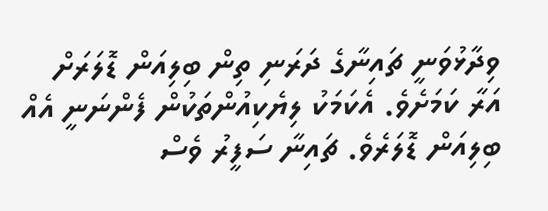ވިދާޅުވަނީ ޗައިނާގެ ދަރަނި ތިން ބިލިއަން ޑޮލަރަށް އަރާ ކަމަށެވެ. އެކަމަކު ލިޔެކިއުންތަކުން ފެންނަނީ އެއް ބިލިއަން ޑޮލަރެވެ. ޗައިނާ ސަފީރު ވެސް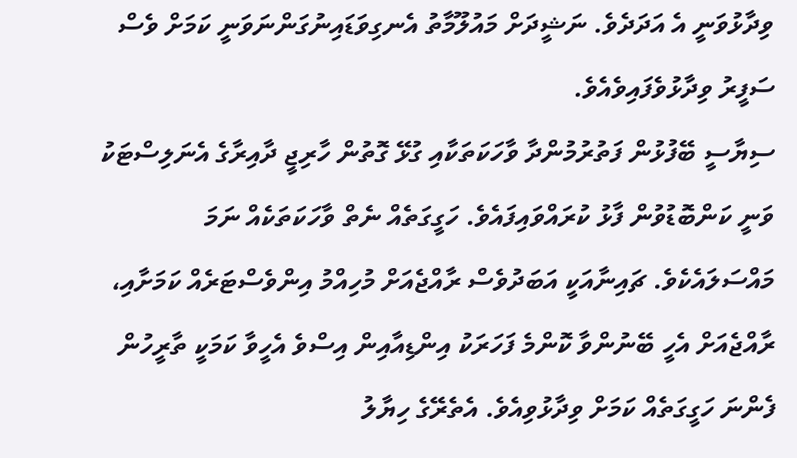ވިދާޅުވަނީ އެ އަދަދެވެ. ނަޝީދަށް މައުލޫމާތު އެނގިވަޑައިނުގަންނަވަނީ ކަމަށް ވެސް ސަފީރު ވިދާޅުވެފައިވެއެވެ.
ސިޔާސީ ބޭފުޅުން ފަތުރުމުންދާ ވާހަކަތަކާއި ގުޅޭ ގޮތުން ހާރިޖީ ދާއިރާގެ އެނަލިސްޓަކު ވަނީ ކަންބޮޑުވުން ފާޅު ކުރައްވައިފައެވެ. ހަގީގަތެއް ނެތް ވާހަކަތަކެއް ނަމަ މައްސަލައެކެވެ. ޗައިނާއަކީ އަބަދުވެސް ރާއްޖެއަށް މުހިއްމު އިންވެސްޓަރެއް ކަމަށާއި، ރާއްޖެއަށް އެހީ ބޭނުންވާ ކޮންމެ ފަހަރަކު އިންޑިއާއިން އިސްވެ އެހީވާ ކަމަކީ ތާރީހުން ފެންނަ ހަގީގަތެއް ކަމަށް ވިދާޅުވިއެވެ. އެތެރޭގެ ހިޔާލު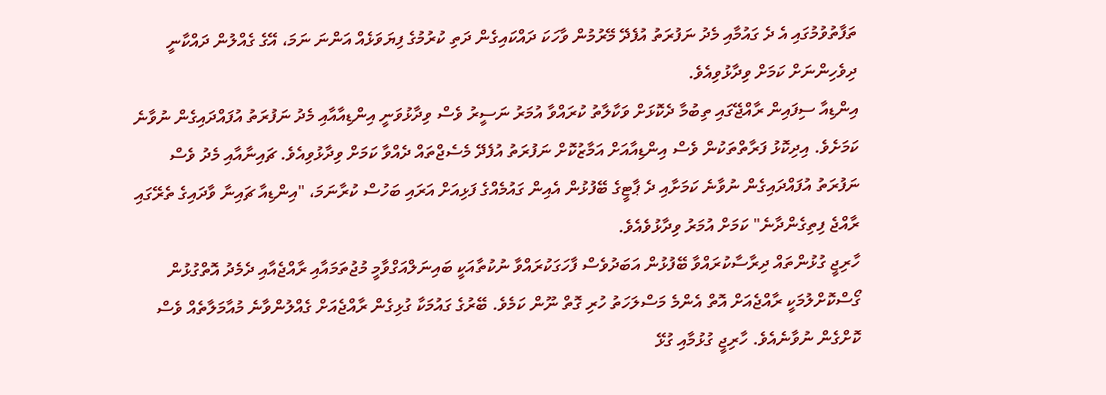ތަފާތުވުމުގައި އެ ދެ ގައުމާއި މެދު ނަފުރަތު އުފެދޭ މޭރުމުން ވާހަކަ ދައްކައިގެން ދަތި ކުރުމުގެ ފިޔަވަޅެއް އަންނަ ނަމަ، އޭގެ ގެއްލުން ދައްކާނީ ދިވެހިންނަށް ކަމަށް ވިދާޅުވިއެވެ.
އިންޑިއާ ސިފައިން ރާއްޖޭގައި ތިބުމާ ދެކޮޅަށް ވަކާލާތު ކުރައްވާ އުމަރު ނަސީރު ވެސް ވިދާޅުވަނީ އިންޑިއާއާއި މެދު ނަފުރަތު އުފައްދައިގެން ނުވާނެ ކަމަށެވެ. އިދިކޮޅު ފަރާތްތަކުން ވެސް އިންޑިއާއަށް އަމާޒުކޮށް ނަފުރަތު އުފެދޭ މެސެޖްތައް ދެއްވާ ކަމަށް ވިދާޅުވިއެވެ. ޗައިނާއާއި މެދު ވެސް ނަފުރަތު އުފައްދައިގެން ނުވާނެ ކަމަށާއި ދެ ޕާޓީގެ ބޭފުޅުން އެއިން ގައުމެއްގެ ފަޅިއަށް އަރައި ބަހުސް ކުރާނަމަ، "އިންޑިއާ ޗައިނާ ވާދައިގެ ތެރޭގައި ރާއްޖެ ފިތިގެންދާނެ" ކަމަށް އުމަރު ވިދާޅުވެއެވެ.
ހާރިޖީ ގުޅުންތައް ދިރާސާކުރައްވާ ބޭފުޅުން އަބަދުވެސް ފާހަގަކުރައްވާ ނުކުތާއަކީ ބައިނަލްއަގްވާމީ މުޖުތަމައާއި ރާއްޖެއާއި ދެމެދު އޮތްގުޅުން ގޯސްކޮށްލުމަކީ ރާއްޖެއަށް އޮތް އެންމެ މަސްލަހަތު ހުރި ގޮތް ނޫން ކަމެވެ. ބޭރުގެ ގައުމަކާ ގުޅިގެން ރާއްޖެއަށް ގެއްލުންވާނެ މުއާމަލާތެއް ވެސް ކޮށްގެން ނުވާނެއެވެ. ހާރިޖީ ގުޅުމާއި ގުޅޭ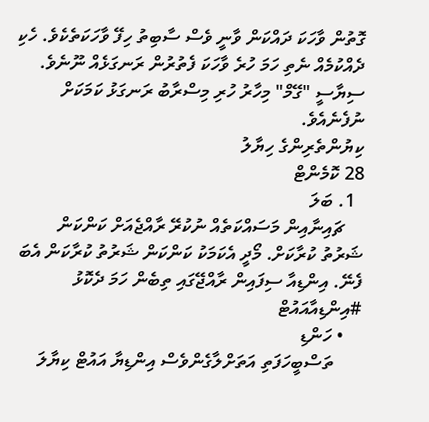ގޮތުން ވާހަކަ ދައްކަން ވާނީ ވެސް ސާބިތު ހިފޭ ވާހަކަތެކެވެ. ހެކި ދެއްކުމެއް ނެތި ހަމަ ހުރެ ވާހަކަ ފެތުރުން ރަނގަޅެއް ނޫނެވެ. ސިޔާސީ "ގޭމް" މިހާރު ހުރި މިސްރާބު ރަނގަޅު ކަމަކަށް ނުފެނެއެވެ.
ކިޔުންތެރިންގެ ހިޔާލު
28 ކޮމެންޓް
  1. ބަލަ
    ޗައިނާއިން މަސައްކަތެއް ނުކުރޭ ރާއްޖެއަށް ކަންކަން ޝަރުތު ކުރާކަށް. މޯދީ އެކަމަކު ކަންކަން ޝަރުތު ކުރާކަން އެބަ ފެނޭ. އިންޑިއާ ސިފައިން ރާއްޖޭގައި ތިބެން ހަމަ ދެކޮޅު #އިންޑިއާއައުޓް
    • ހަންޑި
      ތަސްބީހަފަތި އަތަށްލާގެންވެސް އިންޑިޔާ އައުޓް ކިޔާލަ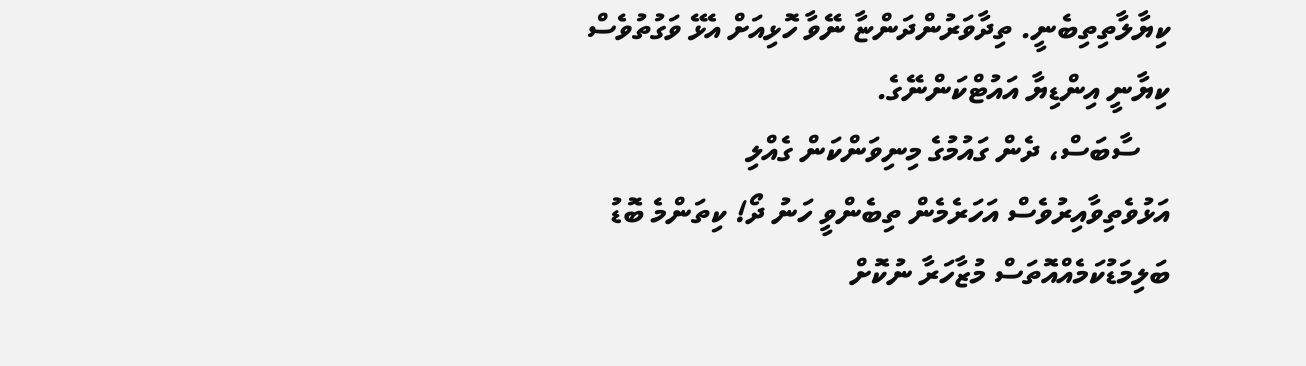ކިޔާލާތިތިބެނީ. ތިދާވަރުންދަންޏާ ނޭވާ ހޮޅިއަށް އެޅޭ ވަގުތުވެސް ކިޔާނީ އިންޑިޔާ އައުޓްކަންނޭގެ.
    ސާބަސް، ދެން ގައުމުގެ މިނިވަންކަން ގެއްލި އަޅުވެތިވާއިރުވެސް އަހަރެމެން ތިބެންވީ ހަނު ދޯ! ކިތަންމެ ބޮޑު ބަލިމަޑުކަމެއްއޮތަސް މުޒާހަރާ ނުކޮށް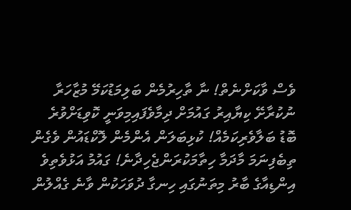ވެސް ވާކަށްނެތް! ނާ ތާހިރުމެން ބަލިމަޑުކަމޭ މުޒާހަރާ ނުކުރާށޭ ކިޔާއިރު ގައުމަށް ދިމާވެފައިމިވަނީ ކޮވިޑަށްވުރެ ބޮޑު ބަލާވެރިކަމެއް! ކުޅިބަލަން އެންމެން ލޮކްޑައުން ވެގެން ތިބެފިނަމަ މާދަމާ ހިތާމަކުރަންޖެހިދާނެ! ގައުމު އަޅުވެތިވެ އިންޑިއާގެ ބާރު މިތަނުގައި ހިނގާ ދުވަހަކުން ވާނެ ގެއްލުން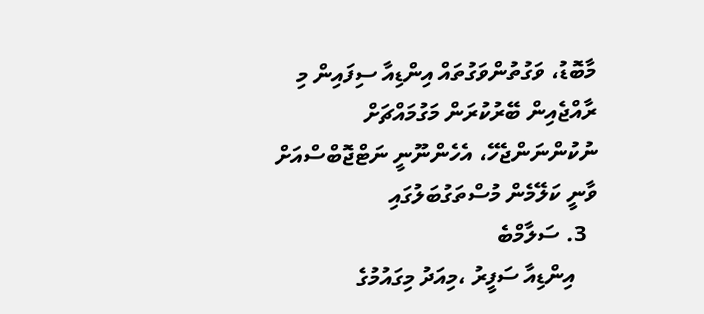މާބޮޑު، ވަގުތުންވަގުތައް އިންޑިއާ ސިފައިން މި ރާއްޖެއިން ބޭރުކުރަން މަގުމައްޗަށް ނުކުންނަންޖެހޭ، އެހެންނޫނީ ނަޓްޖޮބްސްއަށް ވާނީ ކަލޭމެން މުސްތަގުބަލުގައި
  3. ސަލާމްބެ
    އިންޑިއާ ސަފީރު ،މިއަދު މިގައުމުގެ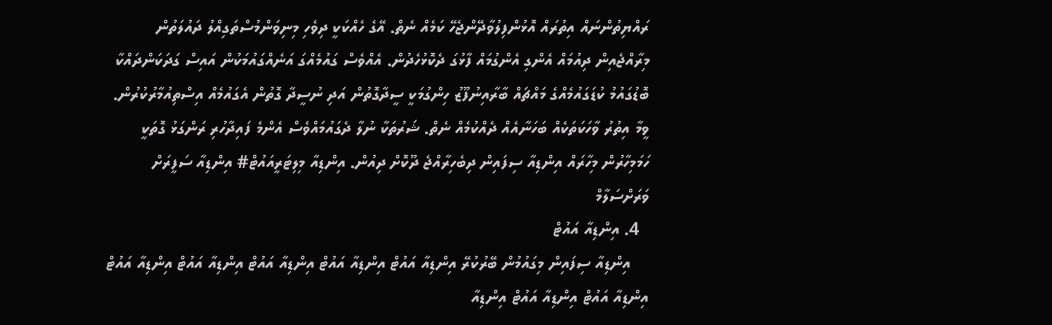ރައްޔިތުންނައް އިތުރައް އޮޅުންފިލުވާދޭންޖެހޭ ކަމެއް ނެތް. އޭގެ ހެއްކަކީ ދިވެހި މިނިވަންމުސްތަގިއްލު ދައުލަތުން މިރާއްޖެއިން ދިއުމައް އެންގި އެންގުމައް ފާޅުގަ ދެކޮޅުހެދުން. އެއްވެސް ގައުމެއްގަ އަނެއްގައުމަކުން އައިސް ގަދަކަންދައްކާ ބޮޑުގައުމު ކުޑަގައުމެއްގެ މައްޗައް ބާރާއިނުފޫޒު ހިންގުމަކީ ސީދާގޮތުން އަދި ނުސީދާ ގޮތުން އެގައުމެއް އިސްތިއުމާރުކުރުން. ވީމާ އިތުރު ވާހަކަތަކެއް ބަހަނާއެއް ދެއްކުމެއް ނެތް. ޝަރުތަކާ ނުލާ ދެގައުމައްވެސް އެންމެ ފައިދާހުރި ރަންގަޅު ގޮތަކީ ހަމަމިހާރުން މިހާރައް އިންޑިއާ ސިފައިން ދިބެހިރާއްޖެ ދޫކޮށް ދިއުން. އިންޑިއާ މިލިޓަރީއައުޓް# އިންޑިއާ ސަފީރަށް ވަރަށްސަލާމް
  4. އިންޑިއާ އައުޓް
    އިންޑިއާ ސިފައިން މިގައުމުން ބޭރުކުރޭ އިންޑިއާ އައުޓް އިންޑިއާ އައުޓް އިންޑިއާ އައުޓް އިންޑިއާ އައުޓް އިންޑިއާ އައުޓް އިންޑިއާ އައުޓް އިންޑިއާ އައުޓް އިންޑިއާ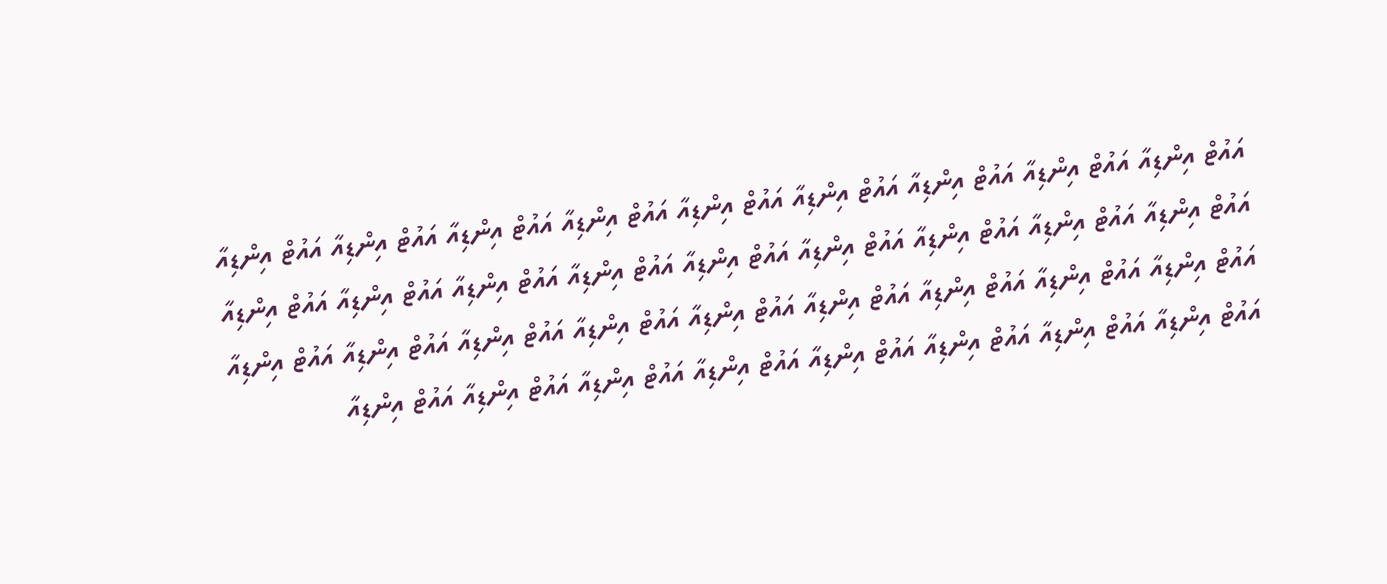އައުޓް އިންޑިއާ އައުޓް އިންޑިއާ އައުޓް އިންޑިއާ އައުޓް އިންޑިއާ އައުޓް އިންޑިއާ އައުޓް އިންޑިއާ އައުޓް އިންޑިއާ އައުޓް އިންޑިއާ އައުޓް އިންޑިއާ އައުޓް އިންޑިއާ އައުޓް އިންޑިއާ އައުޓް އިންޑިއާ އައުޓް އިންޑިއާ އައުޓް އިންޑިއާ އައުޓް އިންޑިއާ އައުޓް އިންޑިއާ އައުޓް އިންޑިއާ އައުޓް އިންޑިއާ އައުޓް އިންޑިއާ އައުޓް އިންޑިއާ އައުޓް އިންޑިއާ އައުޓް އިންޑިއާ އައުޓް އިންޑިއާ އައުޓް އިންޑިއާ އައުޓް އިންޑިއާ އައުޓް އިންޑިއާ އައުޓް އިންޑިއާ އައުޓް އިންޑިއާ އައުޓް އިންޑިއާ އައުޓް އިންޑިއާ އައުޓް އިންޑިއާ އައުޓް އިންޑިއާ އައުޓް އިންޑިއާ އައުޓް އިންޑިއާ އައުޓް އިންޑިއާ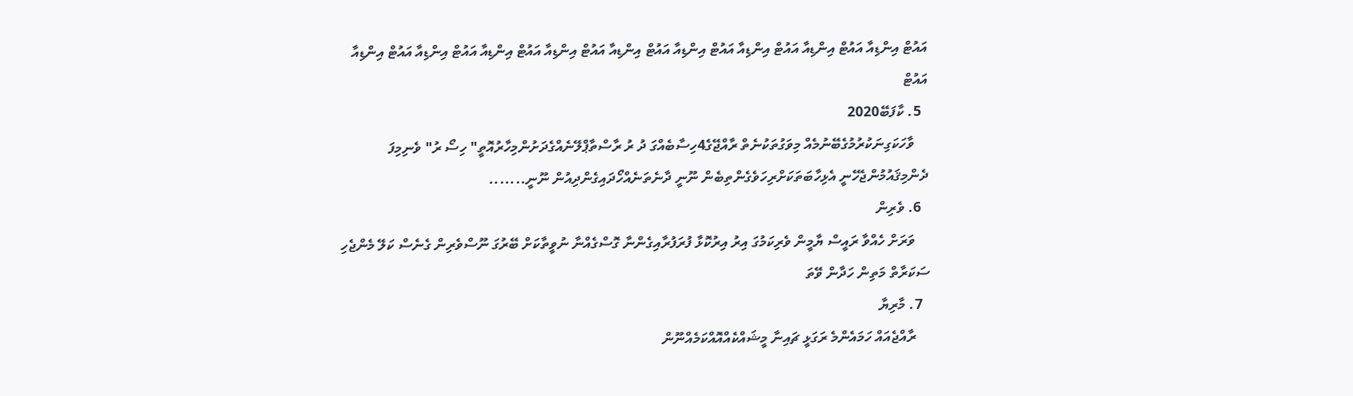އައުޓް އިންޑިއާ އައުޓް އިންޑިއާ އައުޓް އިންޑިއާ އައުޓް އިންޑިއާ އައުޓް އިންޑިއާ އައުޓް އިންޑިއާ އައުޓް އިންޑިއާ އައުޓް އިންޑިއާ އައުޓް އިންޑިއާ އައުޓް
  5. ކާފަބޭ2020
    ވާހަކަގިނަކުރުމުގެބޭނުމެއް މިވަގުތަކުނެތް ރާއްޖޭގެ4ހިސާބެއްގަ ދު ރު ރާސްތާޕްލޭނެއްގެދަށުންމިހާރުއޮތީ" ހިސޯ ރު" ވެނިމިފަ ދެންމިޤައުމުންޖެހޭނީ އެޅިހާބަތަކަށްރިހަވެގެންތިބެން ނޫނީ ދާނެތަނެއްހޯދައިގެންދިއުން ނޫނީ.......
  6. ވެރިން
    ވަރަށް ހެއްވާ ރައީސް ޔާމީން ވެރިކަމުގަ އިރު އިރުކޮޅާ ފުރަފުރާއިގެންނާ ގޮސްގެއްނާ ނުވީތާކަށް ބޭރުގަ ނޫސްވެރިން ގެނެސް ކަލޭ މެންޖެހި ސަކަރާތް މަތިން ހަދާން ވޭތަ
  7. މާރިޔާ
    ރާއްޖެއައް ހަމައެންމެ ރަގަޅީ ޗައިނާ މީޝައްކެއްއޮއްކަމެއްނޫން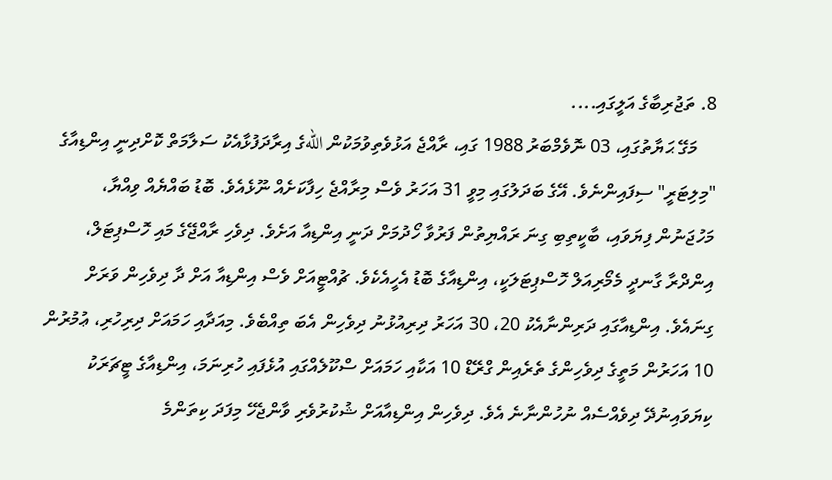8. ތަޖުރިބާގެ އަލީގައި....
    މަގޭ ޙަޔާތުގައި، 03 ނޮވެމްބަރު 1988 ގައި، ރާއްޖެ އަޅުވެތިވުމަކުން اللهގެ އިރާދަފުޅާއެކު ސަލާމަތް ކޮށްދިނީ އިންޑިއާގެ "މިލިޓަރީ" ސިފައިންނެވެ. އޭގެ ބަދަލުގައި މިވީ 31 އަހަރު ވެސް މިރާއްޖެ ހިފާކަށެއް ނޫޅެއެވެ. ބޮޑު ބައްޔެއް ވިއްޔާ، މަހުޖަނުން ފިޔަވައި، ބާކީތިބި ގިނަ ރައްޔިތުން ފަރުވާ ހޯދުމަށް ދަނީ އިންޑިއާ އަށެވެ. ދިވެހި ރާއްޖޭގެ މައި ހޮސްޕިޓަލް، އިންދްރާ ގާނދީ މެމޯރިއަލް ހޮސްޕިޓަލަކީ، އިންޑިއާގެ ބޮޑު އެހީއެކެވެ. ޗުއްޓީއަށް ވެސް އިންޑިއާ އަށް ދާ ދިވެހިން ވަރަށް ގިނައެވެ. އިންޑިއާގައި ދަރިންނާއެކު 20، 30 އަހަރު ދިރިއުޅުނު ދިވެހިން އެބަ ތިއްބެވެ. މިއަދާއި ހަމައަށް ދިރިހުރި، ޢުމުރުން 10 އަހަރުން މަތީގެ ދިވެހިންގެ ތެރެއިން ގްރޭޑް 10 އަކާއި ހަމައަށް ސްކޫލެއްގައި އުޅެފައި ހުރިނަމަ، އިންޑިއާގެ ޓީޗަރަކު ކިޔަވައިނުދޭ ދިވެއްސެއް ނުހުންނާނެ އެވެ. ދިވެހިން އިންޑިއާއަށް ޝުކުރުވެރި ވާންޖެހޭ މިފަދަ ކިތަންމެ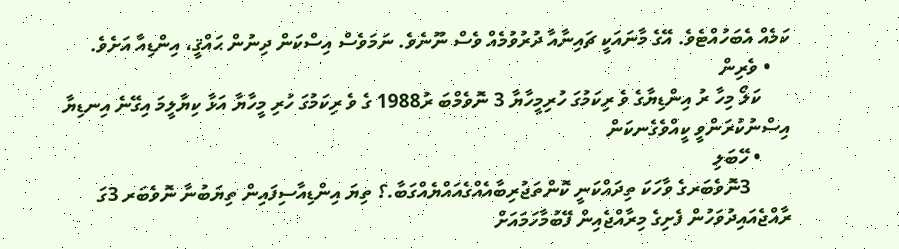ކަމެއް އެބަހުއްޓެވެ. އޭގެ މާނައަކީ ޗައިނާއާ ދުރުވުމެއް ވެސް ނޫނެވެ. ނަމަވެސް އިސްކަން ދިނުން ޙައްޤީ، އިންޑިއާ އަށެވެ.
    • ވެރިން
      ކަލޯ މިހާ ރު އިންޑިޔާގެ ވެ ރިކަމުގަ ހުރިމީހާޔާ 3 ނޮވެމްބަ ރު1988 ގެ ވެ ރިކަމުގަ ހުރި މީހާޔާ އަޅާ ކިޔާލީމަ އިގޭނެ އިނޑިޔާ އިސްނުކުރަންވީ ކީއްވެގެނކަން
      • ހޭބަލި
        3ނޮވެބަރގެ ވާހަކަ ތިދައްކަނީ ކޮންތަޖުރިބާއެއްގެއައްޔެއްގަބާ.؟ ތިޔަ އިންޑިއާސިފައިން ތިޔަބުނާ ނޮވެބަރ 3ގަ ރާއްޖެއައިދުވަހުން ފެށިގެ މިރާއްޖެއިން ފޭބުމާހަމައަށް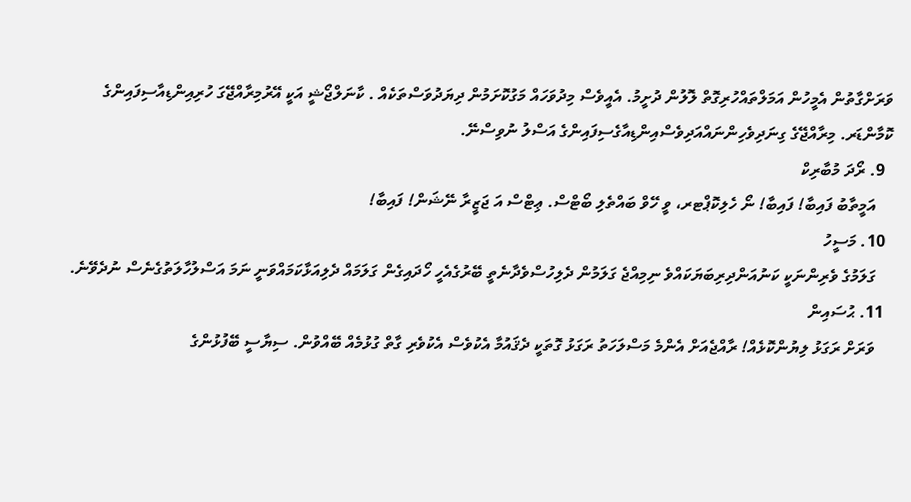ވަރަށްގާތުން އެމީހުން އަމަލްތައްހުރިގޮތް ލޮލުން ދުށީމު. އެއީވެސް މިދުވަހައް މަގުކޮށަމުން ދިޔަދުވަސްތަކެއް . ކާނަލްޖޯޝީ އަކީ އޭރުމިރާއްޖޭގަ ހުރިއިންޑިއާސިފައިންގެ ކޮމާންޑަރ. މިރާއްޖޭގެ ގިނަދިވެހިންނައްއަދިވެސްއިންޑިއާގެސިފައިންގެ އަސްލު ނުވިސްނޭ.
  9. ރޯދަ މުބާރިކް
    އަމީތާބު ފައިބާ! ފައިބާ! ނޯ ހެލިކޮޕްޓރ، ވީ ހޭވް ބައްތެލި ބޯޓްސް. ޢިޓްސް އަ ޖަޒީރާ ނޭޝަން! ފައިބާ!
  10. މަސީހު
    ގަލަމުގެ ވެރިންނަކީ ކަނުއަންދިރިބަޔަކައްވެ ނިމިއްޖެ ގަލަމުން ދެލިހުސްވެދާނެތީ ބޭރުގެއެހީ ހޯދައިގެން ގަލަމައް ދެލިއަޅާކަމައްވަނީ ނަމަ އަސްލުހާލަތުގެނެސް ނުދެވޭނެ.
  11. ޙުސައިން
    ވަރަށް ރަގަޅު ލިޔުންކޮޅެއް! ރާއްޖެއަށް އެންމެ މަސްލަހަތު ރަގަޅު ގޮތަކީ ދެޤައުމާ އެކުވެސް އެކުވެރި ގާތް ގުޅުމެއް ބޭއްވުން. ސިޔާސީ ބޭފުޅުންގެ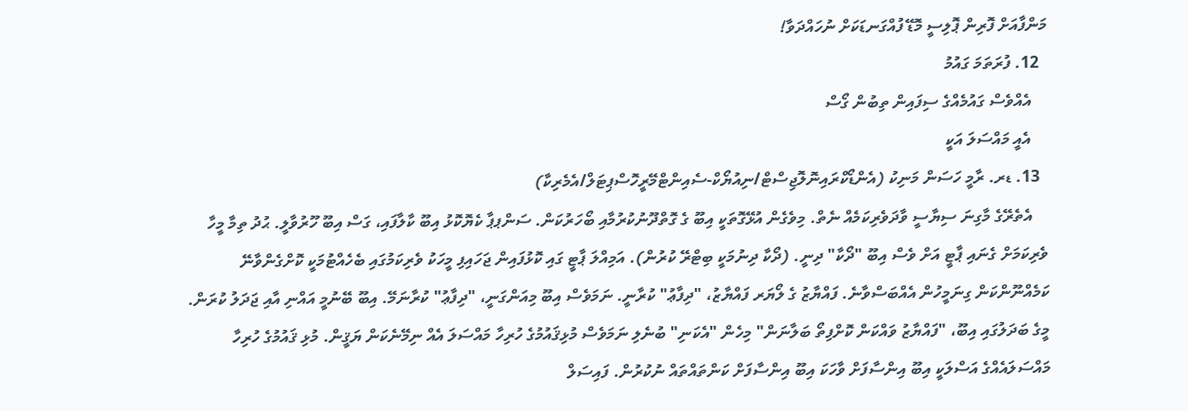މަންފާއަށް ފޮރިން ޕޮލިސީ މޮޑޭ ފުއްގަނޑަކަށް ނުހައްދަވާ!
  12. ފުރަތަމަ ގައުމު
    އެއްވެސް ގައުމެއްގެ ސިފައިން ތިބުން ގޯސް
    އެއީ މައްސަލަ އަކީ
  13. ޑރ. ރާމީ ހަސަން މަނިކު (އެންޑޯކްރައިނޮލޮޖިސްޓް/ނިއުޔޯކް-ސެއިންޓްމޭރީހޮސްޕިޓަލް/އެމެރިކާ)
    އެތެރޭގެ މާގިނަ ސިޔާސީ ވާދަވެރިކަމެއް ނެތް. މިވެގެން އުޅޭގޮތަކީ އިބޫ ގެ ގޮތްދޫނުކުރުމާއި ބޯހަރުކަން. ސަންޕޕާ ކެޔޮކޮޅު އިބޫ ކާލާފައި، ގަސް އިބޫ ހޫރުވާލީ. ޙުދު ތިމާ މީހާ ވެރިކަމަށް ގެނައި ޕާޓީ އަށް ވެސް އިބޫ "ދޯކާ" ދިނީ. (ދޯކާ ދިނުމަކީ ބިޓްރޭ ކުރުން). އަމިއްލަ ޕާޓީ ގައި ކޮޅުފައިން ޖަހައިފި މީހަކު ވެރިކަމުގައި ބެހެއްޓުމަކީ ކޮށްގެންވާނޭ ކަމެއްނޫންކަން ގިނަމީހުން އެއްބަސްވާނެ. ފައްޔާޒު ގެ ލޯޔަރ ފައްޔާޒު، "ދިފާޢު" ކުރާނީ. ނަމަވެސް އިބޫ މިއަންގަނީ، "ދިފާޢު" ކުރާނަމޭ. އިބޫ ބޭނުމީ އައްނި އާއި ޖަދަލު ކުރަން. މީގެ ބަދަލުގައި އިބޫ، "ފައްޔާޒު ވައްކަން ކޮށްފިތޯ ބަލާނަން" މިހެން "އެކަނި" ބުނެލި ނަމަވެސް މުޅިޤައުމުގެ ހުރިހާ މައްސަލަ އެއް ނިމޭނެކަން ޔަޤީން. މުޅި ޤައުމުގެ ހުރިހާ މައްސަލައެއްގެ އަސްލަކީ އިބޫ އިންސާފަށް ވާހަކަ އިބޫ އިންސާފަށް ކަންތައްތައް ނުކުރުން. ފައިސަލް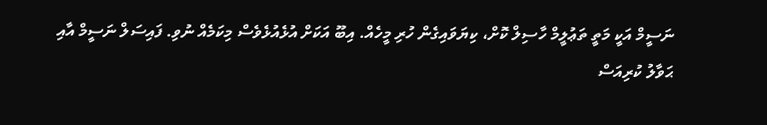ނަސީމް އަކީ މަތީ ތަޢުލީމް ހާސިލް ކޮށް، ކިޔަވައިގެން ހުރި މީހެއް. އިބޫ އަކަށް އުޅެއުޅެވެސް މިކަމެއް ނުވި. ފައިސަލް ނަސީމް އާއި ޙަވާލު ކުރިއަސް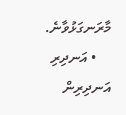މާރަނގަޅުވާނެ.
    • އަނދިރި އަނދިރިން